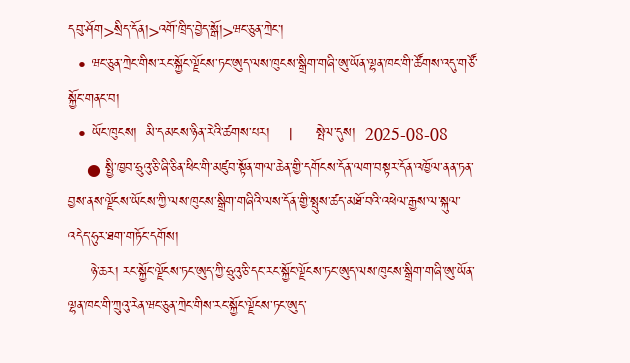དབུ་ཤོག>སྲིད་དོན།>འགོ་ཁྲིད་བྱེད་སྒོ།>ཝང་ཅུན་ཀྲེང་།
  • ཝང་ཅུན་ཀྲེང་གིས་རང་སྐྱོང་ལྗོངས་ཏང་ཨུད་ལས་ཁུངས་སྒྲིག་གཞི་ཨུ་ཡོན་ལྷན་ཁང་གི་ཚོགས་འདུ་གཙོ་སྐྱོང་གནང་བ།
  • ཡོང་ཁུངས།  མི་དམངས་ཉིན་རེའི་ཚགས་པར།    |     སྤེལ་དུས།  2025-08-08
    ● སྤྱི་ཁྱབ་ཧྲུའུ་ཅི་ཞི་ཅིན་ཕིང་གི་མཛུབ་སྟོན་གལ་ཆེན་གྱི་དགོངས་དོན་ལག་བསྟར་དོན་འཁྱོལ་ནན་ཏན་བྱས་ནས་ལྗོངས་ཡོངས་ཀྱི་ལས་ཁུངས་སྒྲིག་གཞིའི་ལས་དོན་གྱི་སྤུས་ཚད་མཐོ་བའི་འཕེལ་རྒྱས་ལ་སྐུལ་འདེད་ཧུར་ཐག་གཏོང་དགོས།
     ཉེ་ཆར། རང་སྐྱོང་ལྗོངས་ཏང་ཨུད་ཀྱི་ཧྲུའུ་ཅི་དང་རང་སྐྱོང་ལྗོངས་ཏང་ཨུད་ལས་ཁུངས་སྒྲིག་གཞི་ཨུ་ཡོན་ལྷན་ཁང་གི་ཀྲུའུ་རེན་ཝང་ཅུན་ཀྲེང་གིས་རང་སྐྱོང་ལྗོངས་ཏང་ཨུད་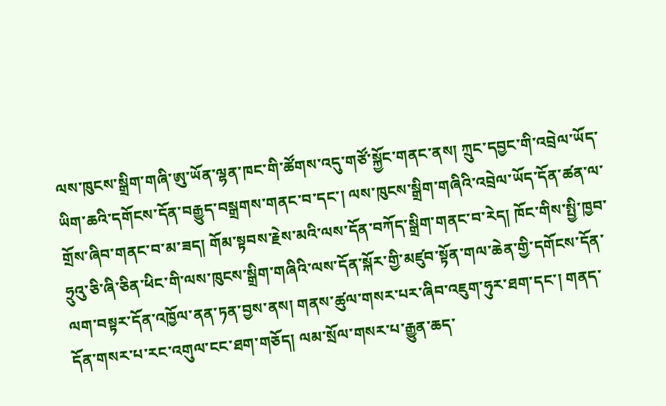ལས་ཁུངས་སྒྲིག་གཞི་ཨུ་ཡོན་ལྷན་ཁང་གི་ཚོགས་འདུ་གཙོ་སྐྱོང་གནང་ནས། ཀྲུང་དབྱང་གི་འབྲེལ་ཡོད་ཡིག་ཆའི་དགོངས་དོན་བརྒྱུད་བསྒྲགས་གནང་བ་དང་། ལས་ཁུངས་སྒྲིག་གཞིའི་འབྲེལ་ཡོད་དོན་ཚན་ལ་གྲོས་ཞིབ་གནང་བ་མ་ཟད། གོམ་སྟབས་རྗེས་མའི་ལས་དོན་བཀོད་སྒྲིག་གནང་བ་རེད། ཁོང་གིས་སྤྱི་ཁྱབ་ཧྲུའུ་ཅི་ཞི་ཅིན་ཕིང་གི་ལས་ཁུངས་སྒྲིག་གཞིའི་ལས་དོན་སྐོར་གྱི་མཛུབ་སྟོན་གལ་ཆེན་གྱི་དགོངས་དོན་ལག་བསྟར་དོན་འཁྱོལ་ནན་ཏན་བྱས་ནས། གནས་ཚུལ་གསར་པར་ཞིབ་འཇུག་ཧུར་ཐག་དང་། གནད་དོན་གསར་པ་རང་འགུལ་ངང་ཐག་གཅོད། ལམ་སྲོལ་གསར་པ་རྒྱུན་ཆད་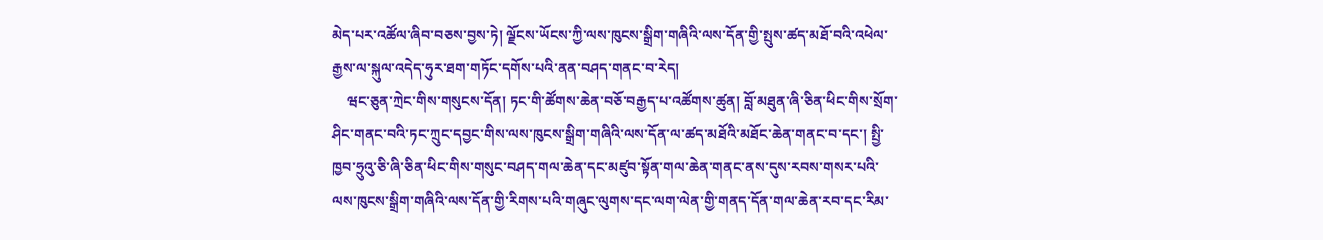མེད་པར་འཚོལ་ཞིབ་བཅས་བྱས་ཏེ། ལྗོངས་ཡོངས་ཀྱི་ལས་ཁུངས་སྒྲིག་གཞིའི་ལས་དོན་གྱི་སྤུས་ཚད་མཐོ་བའི་འཕེལ་རྒྱས་ལ་སྐུལ་འདེད་ཧུར་ཐག་གཏོང་དགོས་པའི་ནན་བཤད་གནང་བ་རེད།
    ཝང་ཅུན་ཀྲེང་གིས་གསུངས་དོན། ཏང་གི་ཚོགས་ཆེན་བཅོ་བརྒྱད་པ་འཚོགས་ཚུན། བློ་མཐུན་ཞི་ཅིན་ཕིང་གིས་སྲོག་ཤིང་གནང་བའི་ཏང་ཀྲུང་དབྱང་གིས་ལས་ཁུངས་སྒྲིག་གཞིའི་ལས་དོན་ལ་ཚད་མཐོའི་མཐོང་ཆེན་གནང་བ་དང་། སྤྱི་ཁྱབ་ཧྲུའུ་ཅི་ཞི་ཅིན་ཕིང་གིས་གསུང་བཤད་གལ་ཆེན་དང་མཛུབ་སྟོན་གལ་ཆེན་གནང་ནས་དུས་རབས་གསར་པའི་ལས་ཁུངས་སྒྲིག་གཞིའི་ལས་དོན་གྱི་རིགས་པའི་གཞུང་ལུགས་དང་ལག་ལེན་གྱི་གནད་དོན་གལ་ཆེན་རབ་དང་རིམ་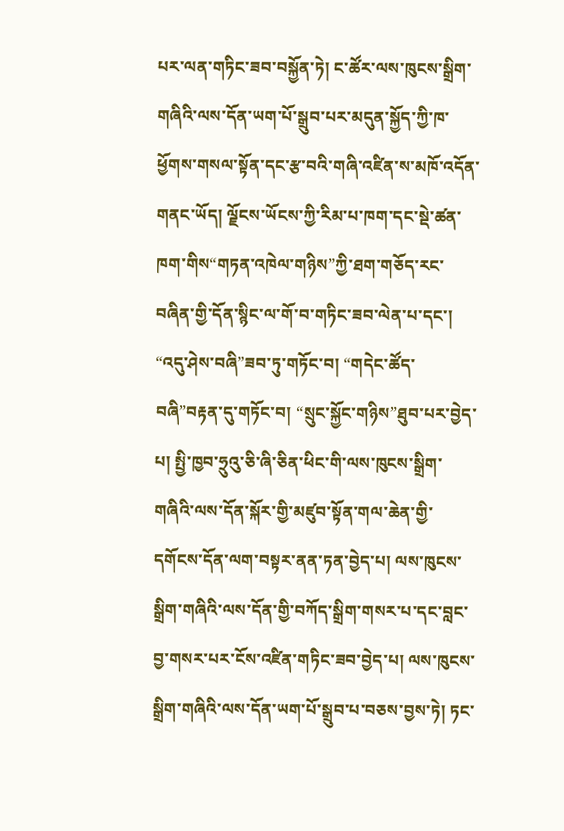པར་ལན་གཏིང་ཟབ་བསྐྱོན་ཏེ། ང་ཚོར་ལས་ཁུངས་སྒྲིག་གཞིའི་ལས་དོན་ཡག་པོ་སྒྲུབ་པར་མདུན་སྐྱོད་ཀྱི་ཁ་ཕྱོགས་གསལ་སྟོན་དང་རྩ་བའི་གཞི་འཛིན་ས་མཁོ་འདོན་གནང་ཡོད། ལྗོངས་ཡོངས་ཀྱི་རིམ་པ་ཁག་དང་སྡེ་ཚན་ཁག་གིས“གཏན་འཁེལ་གཉིས”ཀྱི་ཐག་གཅོད་རང་བཞིན་གྱི་དོན་སྙིང་ལ་གོ་བ་གཏིང་ཟབ་ལེན་པ་དང་། “འདུ་ཤེས་བཞི”ཟབ་ཏུ་གཏོང་བ། “གདེང་ཚོད་བཞི”བརྟན་དུ་གཏོང་བ། “སྲུང་སྐྱོང་གཉིས”ཐུབ་པར་བྱེད་པ། སྤྱི་ཁྱབ་ཧྲུའུ་ཅི་ཞི་ཅིན་ཕིང་གི་ལས་ཁུངས་སྒྲིག་གཞིའི་ལས་དོན་སྐོར་གྱི་མཛུབ་སྟོན་གལ་ཆེན་གྱི་དགོངས་དོན་ལག་བསྟར་ནན་ཏན་བྱེད་པ། ལས་ཁུངས་སྒྲིག་གཞིའི་ལས་དོན་གྱི་བཀོད་སྒྲིག་གསར་པ་དང་བླང་བྱ་གསར་པར་ངོས་འཛིན་གཏིང་ཟབ་བྱེད་པ། ལས་ཁུངས་སྒྲིག་གཞིའི་ལས་དོན་ཡག་པོ་སྒྲུབ་པ་བཅས་བྱས་ཏེ། ཏང་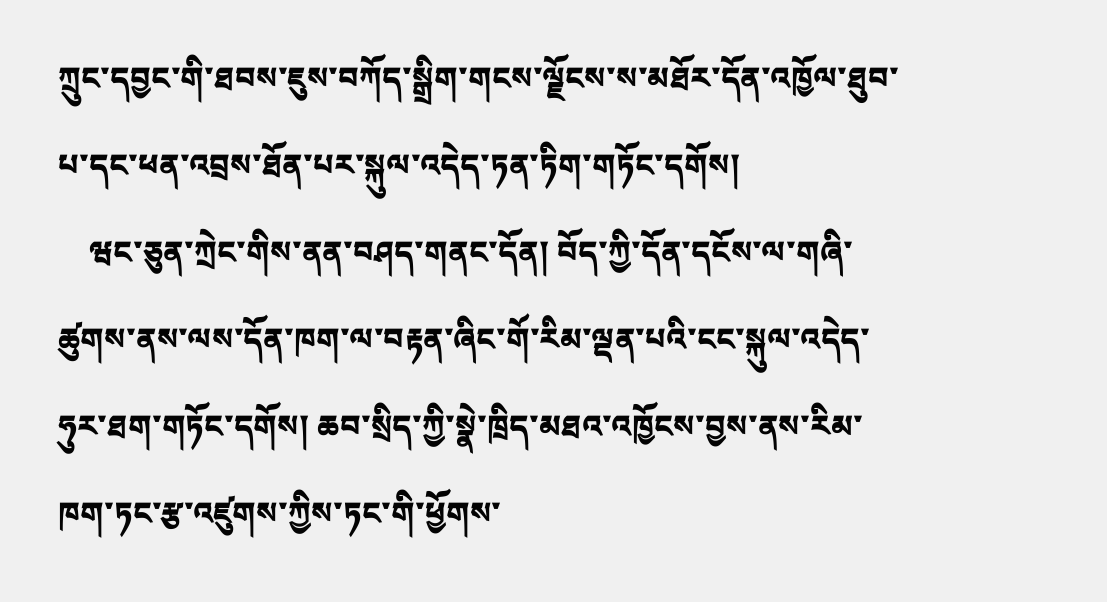ཀྲུང་དབྱང་གི་ཐབས་ཇུས་བཀོད་སྒྲིག་གངས་ལྗོངས་ས་མཐོར་དོན་འཁྱོལ་ཐུབ་པ་དང་ཕན་འབྲས་ཐོན་པར་སྐུལ་འདེད་ཏན་ཏིག་གཏོང་དགོས།
    ཝང་ཅུན་ཀྲེང་གིས་ནན་བཤད་གནང་དོན། བོད་ཀྱི་དོན་དངོས་ལ་གཞི་ཚུགས་ནས་ལས་དོན་ཁག་ལ་བརྟན་ཞིང་གོ་རིམ་ལྡན་པའི་ངང་སྐུལ་འདེད་ཧུར་ཐག་གཏོང་དགོས། ཆབ་སྲིད་ཀྱི་སྣེ་ཁྲིད་མཐའ་འཁྱོངས་བྱས་ནས་རིམ་ཁག་ཏང་རྩ་འཛུགས་ཀྱིས་ཏང་གི་ཕྱོགས་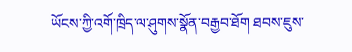ཡོངས་ཀྱི་འགོ་ཁྲིད་ལ་ཤུགས་སྣོན་བརྒྱབ་ཐོག ཐབས་ཇུས་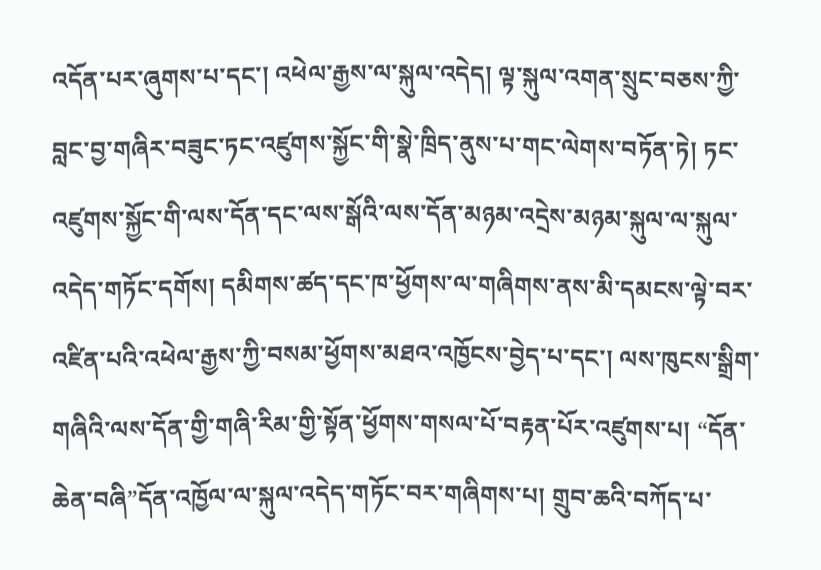འདོན་པར་ཞུགས་པ་དང་། འཕེལ་རྒྱས་ལ་སྐུལ་འདེད། ལྟ་སྐུལ་འགན་སྲུང་བཅས་ཀྱི་བླང་བྱ་གཞིར་བཟུང་ཏང་འཛུགས་སྐྱོང་གི་སྣེ་ཁྲིད་ནུས་པ་གང་ལེགས་བཏོན་ཏེ། ཏང་འཛུགས་སྐྱོང་གི་ལས་དོན་དང་ལས་སྒོའི་ལས་དོན་མཉམ་འདྲེས་མཉམ་སྐུལ་ལ་སྐུལ་འདེད་གཏོང་དགོས། དམིགས་ཚད་དང་ཁ་ཕྱོགས་ལ་གཞིགས་ནས་མི་དམངས་ལྟེ་བར་འཛིན་པའི་འཕེལ་རྒྱས་ཀྱི་བསམ་ཕྱོགས་མཐའ་འཁྱོངས་བྱེད་པ་དང་། ལས་ཁུངས་སྒྲིག་གཞིའི་ལས་དོན་གྱི་གཞི་རིམ་གྱི་སྟོན་ཕྱོགས་གསལ་པོ་བརྟན་པོར་འཛུགས་པ། “དོན་ཆེན་བཞི”དོན་འཁྱོལ་ལ་སྐུལ་འདེད་གཏོང་བར་གཞིགས་པ། གྲུབ་ཆའི་བཀོད་པ་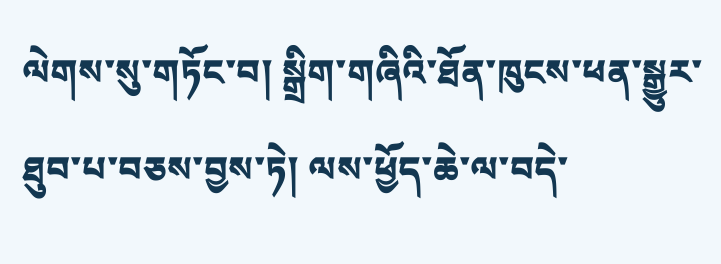ལེགས་སུ་གཏོང་བ། སྒྲིག་གཞིའི་ཐོན་ཁུངས་ཕན་སྒྱུར་ཐུབ་པ་བཅས་བྱས་ཏེ། ལས་ཕྱོད་ཆེ་ལ་བདེ་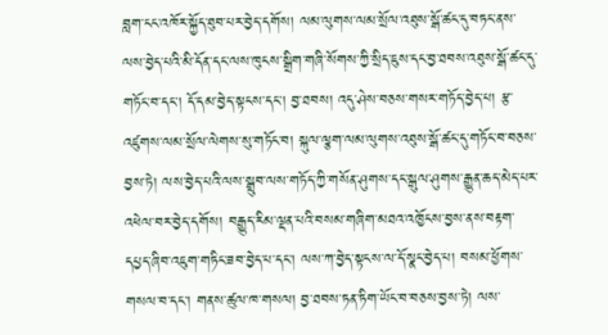བླག་ངང་འཁོར་སྐྱོད་ཐུབ་པར་བྱེད་དགོས། ལམ་ལུགས་ལམ་སྲོལ་འཐུས་སྒོ་ཚང་དུ་བཏང་ནས་ལས་བྱེད་པའི་མི་དོན་དང་ལས་ཁུངས་སྒྲིག་གཞི་སོགས་ཀྱི་སྲིད་ཇུས་དང་བྱ་ཐབས་འཐུས་སྒོ་ཚང་དུ་གཏོང་བ་དང་། དོ་དམ་བྱེད་སྟངས་དང་། བྱ་ཐབས། འདུ་ཤེས་བཅས་གསར་གཏོད་བྱེད་པ། རྩ་འཛུགས་ལམ་སྲོལ་ལེགས་སུ་གཏོང་བ། སྐུལ་ལྕག་ལམ་ལུགས་འཐུས་སྒོ་ཚང་དུ་གཏོང་བ་བཅས་བྱས་ཏེ། ལས་བྱེད་པའི་ལས་སྒྲུབ་ལས་གཏོད་ཀྱི་གསོན་ཤུགས་དང་སྒུལ་ཤུགས་རྒྱུན་ཆད་མེད་པར་འཕེལ་བར་བྱེད་དགོས། བརྒྱུད་རིམ་ལྡན་པའི་བསམ་གཞིག་མཐའ་འཁྱོངས་བྱས་ནས་བརྟག་དཔྱད་ཞིབ་འཇུག་གཏིང་ཟབ་བྱེད་པ་དང་། ལས་ཀ་བྱེད་སྟངས་ལ་དོ་སྣང་བྱེད་པ། བསམ་ཕྱོགས་གསལ་བ་དང་། གནས་ཚུལ་ཁ་གསལ། བྱ་ཐབས་ཏན་ཏིག་ཡོང་བ་བཅས་བྱས་ཏེ། ལས་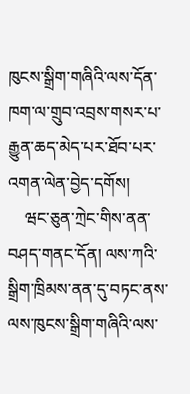ཁུངས་སྒྲིག་གཞིའི་ལས་དོན་ཁག་ལ་གྲུབ་འབྲས་གསར་པ་རྒྱུན་ཆད་མེད་པར་ཐོབ་པར་འགན་ལེན་བྱེད་དགོས།
    ཝང་ཅུན་ཀྲེང་གིས་ནན་བཤད་གནང་དོན། ལས་ཀའི་སྒྲིག་ཁྲིམས་ནན་དུ་བཏང་ནས་ལས་ཁུངས་སྒྲིག་གཞིའི་ལས་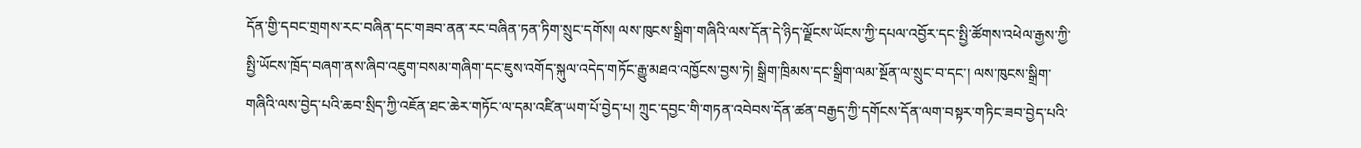དོན་གྱི་དབང་གྲགས་རང་བཞིན་དང་གཟབ་ནན་རང་བཞིན་ཏན་ཏིག་སྲུང་དགོས། ལས་ཁུངས་སྒྲིག་གཞིའི་ལས་དོན་དེ་ཉིད་ལྗོངས་ཡོངས་ཀྱི་དཔལ་འབྱོར་དང་སྤྱི་ཚོགས་འཕེལ་རྒྱས་ཀྱི་སྤྱི་ཡོངས་ཁྲོད་བཞག་ནས་ཞིབ་འཇུག་བསམ་གཞིག་དང་ཇུས་འགོད་སྐུལ་འདེད་གཏོང་རྒྱུ་མཐའ་འཁྱོངས་བྱས་ཏེ། སྒྲིག་ཁྲིམས་དང་སྒྲིག་ལམ་སྔོན་ལ་སྲུང་བ་དང་། ལས་ཁུངས་སྒྲིག་གཞིའི་ལས་བྱེད་པའི་ཆབ་སྲིད་ཀྱི་འཇོན་ཐང་ཆེར་གཏོང་ལ་དམ་འཛིན་ཡག་པོ་བྱེད་པ། ཀྲུང་དབྱང་གི་གཏན་འབེབས་དོན་ཚན་བརྒྱད་ཀྱི་དགོངས་དོན་ལག་བསྟར་གཏིང་ཟབ་བྱེད་པའི་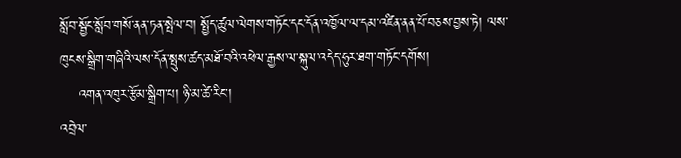སློབ་སྦྱོང་སློབ་གསོ་ནན་ཏན་སྤེལ་བ། སྤྱོད་ཚུལ་ལེགས་གཏོང་དང་དོན་འཁྱོལ་ལ་དམ་འཛིན་ནན་པོ་བཅས་བྱས་ཏེ། ལས་ཁུངས་སྒྲིག་གཞིའི་ལས་དོན་སྤུས་ཚད་མཐོ་བའི་འཕེལ་རྒྱས་ལ་སྐུལ་འདེད་ཧུར་ཐག་གཏོང་དགོས།
    འགན་འཁུར་རྩོམ་སྒྲིག་པ། ཉི་མ་ཚེ་རིང་།
འབྲེལ་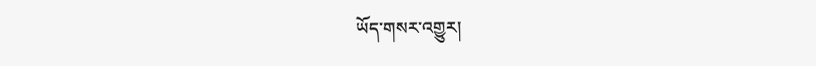ཡོད་གསར་འགྱུར།